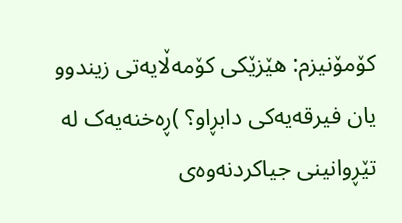کۆمۆنیزم: هێزێکی کۆمەڵایەتی زیندوو یان فیرقەیەکی دابڕاو؟ )ڕەخنەیەک لە تێڕوانینی جیاکردنەوەی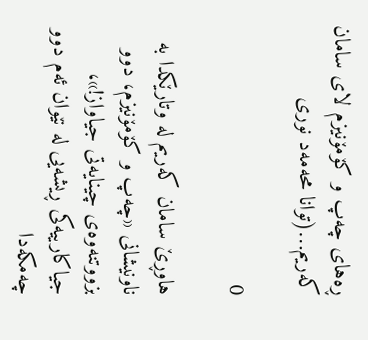ڕەهای چەپ و کۆمۆنیزم لای سامان کەریم…(توانا محەمەد نوری

0

هاوڕێ سامان کەریم لە وتارێکدا بە ناونیشانی «چەپ و کۆمۆنیزم، دوو بزووتنەوەی چینایەتی جیاواز!»، جیاکارییەکی ڕیشەیی لە نێوان ئەم دوو چەمکەدا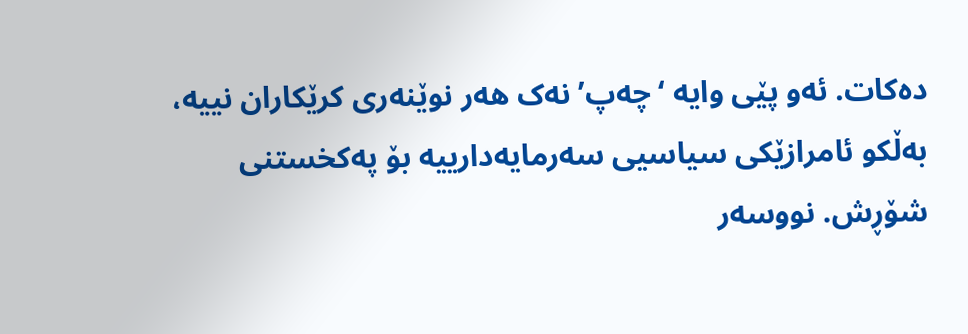دەکات. ئەو پێی وایە ‘چەپ’ نەک هەر نوێنەری کرێکاران نییە، بەڵکو ئامرازێکی سیاسیی سەرمایەدارییە بۆ پەکخستنی شۆڕش. نووسەر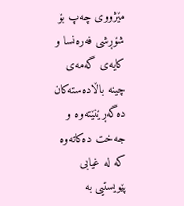مێژووی چەپ بۆ شۆڕشی فەرەنسا و کایەی گەمەی چینە باڵادەستەکان دەگەڕێنێتەوە و جەخت دەکاتەوە کە لە غیابی پێویستیی بە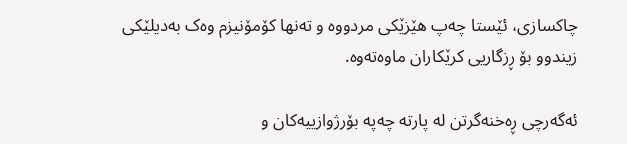چاکسازی، ئێستا چەپ هێزێکی مردووە و تەنها کۆمۆنیزم وەک بەدیلێکی زیندوو بۆ ڕزگاریی کرێکاران ماوەتەوە.

ئەگەرچی ڕەخنەگرتن لە پارتە چەپە بۆرژوازییەکان و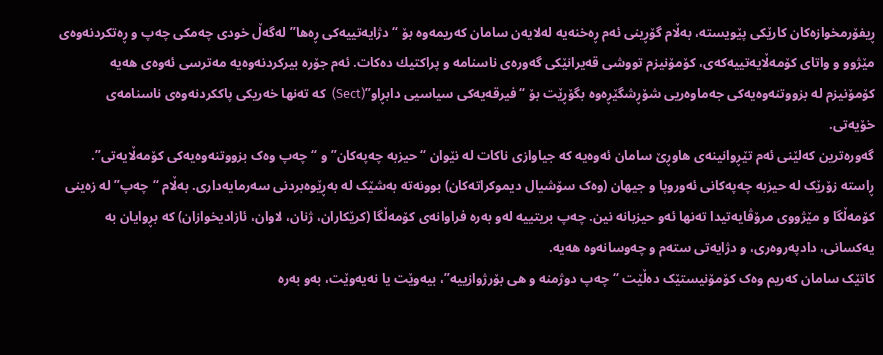ڕیفۆرمخوازەکان کارێکی پێویستە، بەڵام گۆڕینی ئەم ڕەخنەیە لەلایەن سامان کەریمەوە بۆ “دژایەتییەکی ڕەها” لەگەڵ خودی چەمکی چەپ و ڕەتکردنەوەی مێژوو و واتای کۆمەڵایەتییەکەی، کۆمۆنیزم تووشی قەیرانێکی گەورەی ناسنامە و پراکتیك دەکات. ئەم جۆرە بیرکردنەوەیە مەترسی ئەوەی هەیە کۆمۆنیزم لە بزووتنەوەیەکی جەماوەریی شۆڕشگێڕەوە بگۆڕێت بۆ “فیرقەیەکی سیاسیی دابڕاو”(Sect)  کە تەنها خەریکی پاککردنەوەی ناسنامەی خۆیەتی.
گەورەترین کەلێنی ئەم تێڕوانینەی هاوڕێ سامان ئەوەیە کە جیاوازی ناکات لە نێوان “حیزبە چەپەکان” و “چەپ وەک بزووتنەوەیەکی کۆمەڵایەتی”.
ڕاستە زۆرێک لە حیزبە چەپەکانی ئەوروپا و جیهان (وەک سۆشیال دیموکراتەکان) بوونەتە بەشێک لە بەڕێوەبردنی سەرمایەداری. بەڵام “چەپ” لە زەینی کۆمەڵگا و مێژووی مرۆڤایەتیدا تەنها ئەو حیزبانە نین. چەپ بریتییە لەو بەرە فراوانەی کۆمەڵگا (کرێکاران، ژنان، لاوان، ئازادیخوازان) کە بڕوایان بە یەکسانی، دادپەروەری، و دژایەتی ستەم و چەوسانەوە هەیە.
کاتێک سامان کەریم وەک کۆمۆنیستێک دەڵێت “چەپ دوژمنە و هی بۆرژوازییە”، بیەوێت یا نەیەوێت، بەو بەرە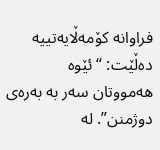فراوانە کۆمەڵایەتییە دەڵێت: “ئێوە هەمووتان سەر بە بەرەی دوژمنن”. لە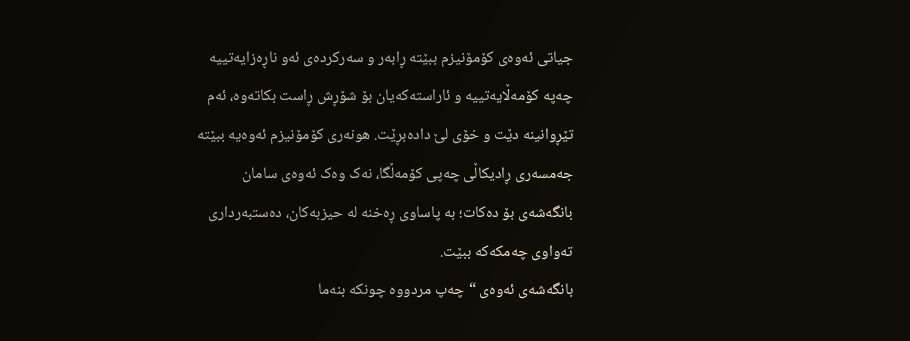جیاتی ئەوەی کۆمۆنیزم ببێتە ڕابەر و سەرکردەی ئەو ناڕەزایەتییە چەپە کۆمەڵایەتییە و ئاراستەکەیان بۆ شۆڕش ڕاست بکاتەوە، ئەم تێڕوانینە دێت و خۆی لێ دادەبڕێت. هونەری کۆمۆنیزم ئەوەیە ببێتە جەمسەری ڕادیکاڵی چەپی کۆمەڵگا، نەک وەک ئەوەی سامان بانگەشەی بۆ دەکات؛ بە پاساوی ڕەخنە لە حیزبەکان، دەستبەرداری تەواوی چەمکەکە ببێت.
بانگەشەی ئەوەی “چەپ مردووە چونکە بنەما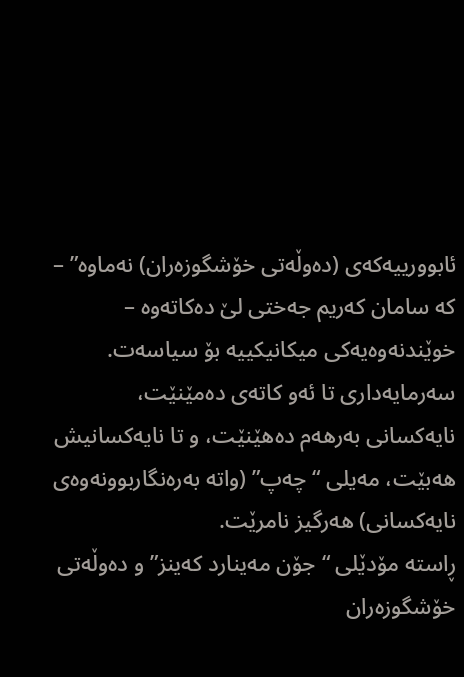ئابوورییەکەی (دەوڵەتی خۆشگوزەران) نەماوە” – کە سامان کەریم جەختی لێ دەکاتەوە – خوێندنەوەیەکی میکانیکییە بۆ سیاسەت. سەرمایەداری تا ئەو کاتەی دەمێنێت، نایەکسانی بەرهەم دەهێنێت، و تا نایەکسانیش هەبێت، مەیلی “چەپ” (واتە بەرەنگاربوونەوەی نایەکسانی) هەرگیز نامرێت.
ڕاستە مۆدێلی “جۆن مەینارد کەینز” و دەوڵەتی خۆشگوزەران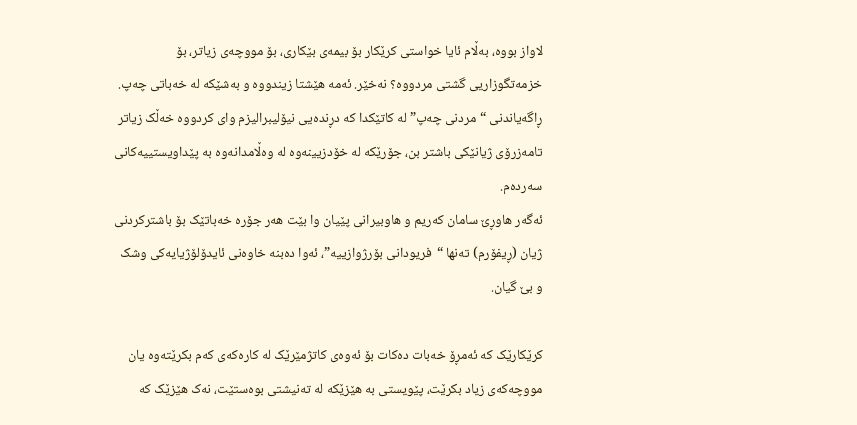لاواز بووە، بەڵام ئایا خواستی کرێکار بۆ بیمەی بێکاری، بۆ مووچەی زیاتر، بۆ خزمەتگوزاریی گشتی مردووە؟ نەخێر. ئەمە هێشتا زیندووە و بەشێکە لە خەباتی چەپ. ڕاگەیاندنی “مردنی چەپ” لە کاتێکدا کە دڕندەیی نیۆلیبرالیزم وای کردووە خەڵک زیاتر تامەزرۆی ژیانێکی باشتر بن، جۆرێکە لە خۆدزیینەوە لە وەڵامدانەوە بە پێداویستییەکانی سەردەم.
ئەگەر هاوڕێ سامان کەریم و هاوبیرانی پێیان وا بێت هەر جۆرە خەباتێک بۆ باشترکردنی ژیان (ڕیفۆرم) تەنها “فریودانی بۆرژوازییە”، ئەوا دەبنە خاوەنی ئایدۆلۆژیایەکی وشک و بێ گیان.

کرێکارێک کە ئەمڕۆ خەبات دەکات بۆ ئەوەی کاتژمێرێک لە کارەکەی کەم بکرێتەوە یان مووچەکەی زیاد بکرێت، پێویستی بە هێزێکە لە تەنیشتی بوەستێت، نەک هێزێک کە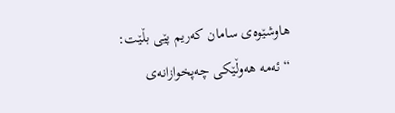هاوشێوەی سامان کەریم پێی بڵێت: “ئەمە هەوڵێکی چەپخوازانەی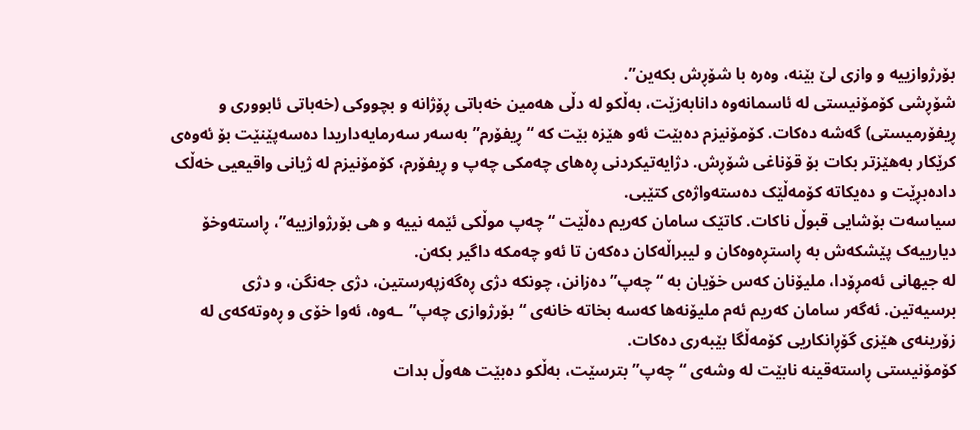بۆرژوازییە و وازی لێ بێنە، وەرە با شۆڕش بکەین”.
شۆڕشی کۆمۆنیستی لە ئاسمانەوە دانابەزێت، بەڵکو لە دڵی هەمین خەباتی ڕۆژانە و بچووکی (خەباتی ئابووری و ڕیفۆرمیستی) گەشە دەکات. کۆمۆنیزم دەبێت ئەو هێزە بێت کە “ڕیفۆرم” بەسەر سەرمایەداریدا دەسەپێنێت بۆ ئەوەی کرێکار بەهێزتر بکات بۆ قۆناغی شۆڕش. دژایەتیکردنی ڕەهای چەمکی چەپ و ڕیفۆرم، کۆمۆنیزم لە ژیانی واقیعیی خەڵک دادەبڕێت و دەیکاتە کۆمەڵێک دەستەواژەی کتێبی.
سیاسەت بۆشایی قبوڵ ناکات. کاتێک سامان کەریم دەڵێت “چەپ موڵکی ئێمە نییە و هی بۆرژوازییە”، ڕاستەوخۆ دیارییەک پێشکەش بە ڕاستڕەوەکان و لیبراڵەکان دەکەن تا ئەو چەمکە داگیر بکەن.
لە جیهانی ئەمڕۆدا، ملیۆنان کەس خۆیان بە “چەپ” دەزانن، چونکە دژی ڕەگەزپەرستین، دژی جەنگن، و دژی برسیەتین. ئەگەر سامان کەریم ئەم ملیۆنەها کەسە بخاتە خانەی “بۆرژوازی چەپ”ـەوە، ئەوا خۆی و ڕەوتەکەی لە زۆرینەی هێزی گۆڕانکاریی کۆمەڵگا بێبەری دەکات.
کۆمۆنیستی ڕاستەقینە نابێت لە وشەی “چەپ” بترسێت، بەڵکو دەبێت هەوڵ بدات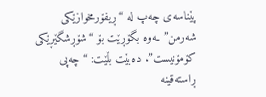پێناسەی چەپ لە “ڕیفۆرمخوازێکی شەرمن”ـەوە بگۆڕێت بۆ “شۆڕشگێڕێکی کۆمۆنیست”. دەبێت بڵێت: “چەپی ڕاستەقینە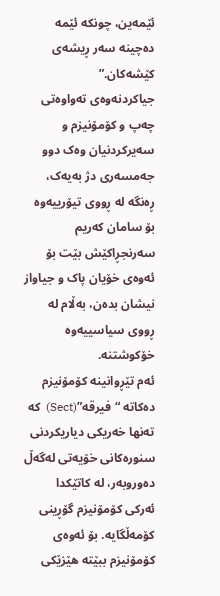ئێمەین، چونکە ئێمە دەچینە سەر ڕیشەی کێشەکان.”
جیاکردنەوەی تەواوەتی چەپ و کۆمۆنیزم و سەیرکردنیان وەک دوو جەمسەری دژ بەیەک، ڕەنگە لە ڕووی تیۆرییەوە بۆ سامان کەریم سەرنجڕاکێش بێت بۆ ئەوەی خۆیان پاک و جیاواز نیشان بدەن، بەڵام لە ڕووی سیاسییەوە خۆکوشتنە.
ئەم تێڕوانینە کۆمۆنیزم دەکاتە “فیرقە”(Sect)  کە تەنها خەریکی دیاریکردنی سنورەکانی خۆیەتی لەگەڵ دەوروبەر، لە کاتێکدا ئەرکی کۆمۆنیزم گۆڕینی کۆمەڵگایە. بۆ ئەوەی کۆمۆنیزم ببێتە هێزێکی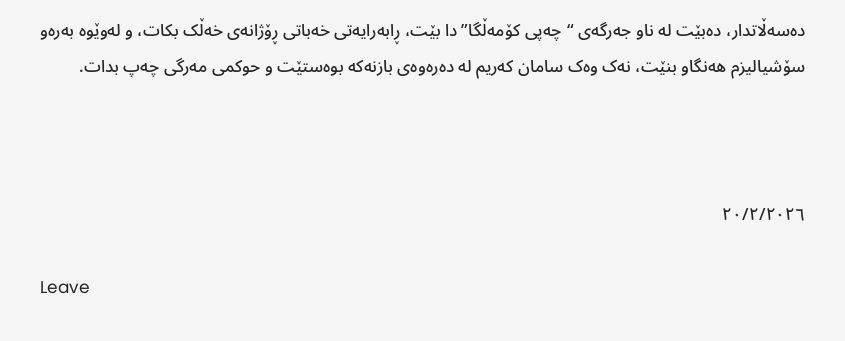دەسەڵاتدار، دەبێت لە ناو جەرگەی “چەپی کۆمەڵگا”دا بێت، ڕابەرایەتی خەباتی ڕۆژانەی خەڵک بکات، و لەوێوە بەرەو سۆشیالیزم هەنگاو بنێت، نەک وەک سامان کەریم لە دەرەوەی بازنەکە بوەستێت و حوکمی مەرگی چەپ بدات.



٢٠/٢/٢٠٢٦

Leave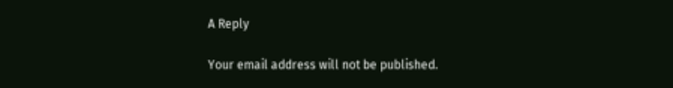A Reply

Your email address will not be published.